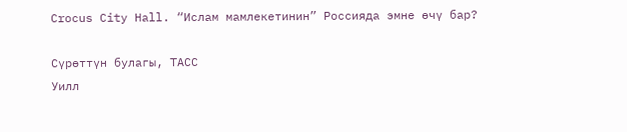Crocus City Hall. “Ислам мамлекетинин” Россияда эмне өчү бар?

Сүрөттүн булагы, ТАСС
Уилл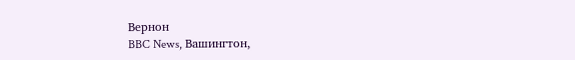Вернон
BBC News, Вашингтон,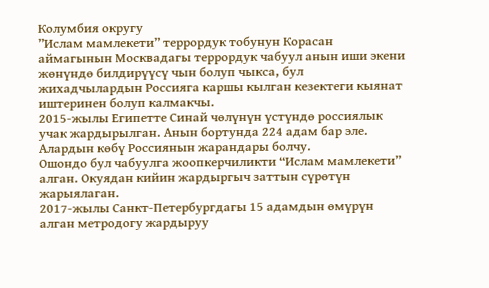Колумбия округу
”Ислам мамлeкети” террордук тобунун Корасан аймагынын Москвадагы террордук чабуул анын иши экени жөнүндө билдирүүсү чын болуп чыкса, бул жихадчылардын Россияга каршы кылган кезектеги кыянат иштеринен болуп калмакчы.
2015-жылы Египетте Синай чөлүнүн үстүндө россиялык учак жардырылган. Анын бортунда 224 адам бар эле. Алардын көбү Россиянын жарандары болчу.
Ошондо бул чабуулга жоопкерчиликти “Ислам мамлекети” алган. Окуядан кийин жардыргыч заттын сүрөтүн жарыялаган.
2017-жылы Санкт-Петербургдагы 15 адамдын өмүрүн алган метродогу жардыруу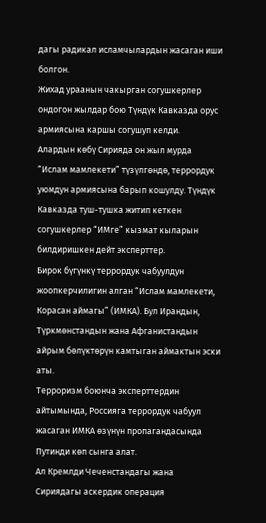дагы радикал исламчылардын жасаган иши болгон.
Жихад ураанын чакырган согушкерлер ондогон жылдар бою Түндүк Кавказда орус армиясына каршы согушуп келди.
Алардын көбү Сирияда он жыл мурда “Ислам мамлекети” түзүлгөндө, террордук уюмдун армиясына барып кошулду. Түндүк Кавказда туш-тушка житип кеткен согушкерлер “ИМге” кызмат кыларын билдиришкен дейт эксперттер.
Бирок бүгүнкү террордук чабуулдун жоопкерчилигин алган “Ислам мамлекети, Корасан аймагы” (ИМКА). Бул Ирандын, Түркмөнстандын жана Афганистандын айрым бөлүктөрүн камтыган аймактын эски аты.
Терроризм боюнча эксперттердин айтымында, Россияга террордук чабуул жасаган ИМКА өзүнүн пропагандасында Путинди көп сынга алат.
Ал Кремлди Чеченстандагы жана Сириядагы аскердик операция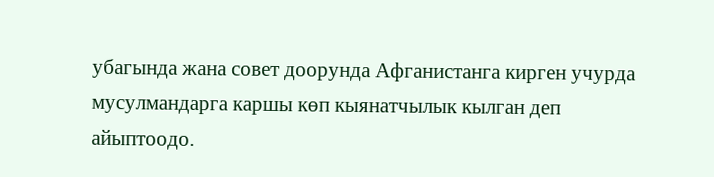убагында жана совет доорунда Афганистанга кирген учурда мусулмандарга каршы көп кыянатчылык кылган деп айыптоодо.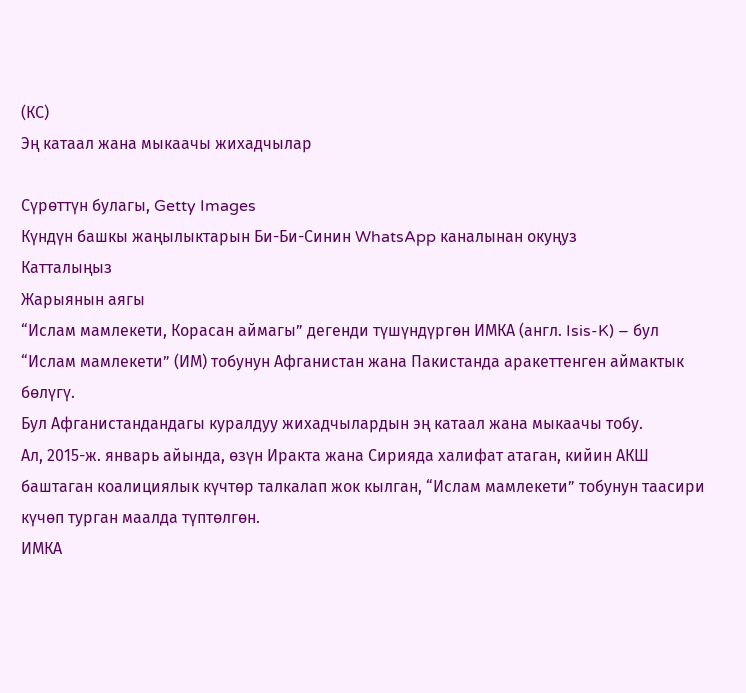(КС)
Эң катаал жана мыкаачы жихадчылар

Сүрөттүн булагы, Getty Images
Күндүн башкы жаңылыктарын Би-Би-Синин WhatsApp каналынан окуңуз
Катталыңыз
Жарыянын аягы
“Ислам мамлекети, Корасан аймагы” дегенди түшүндүргөн ИМКА (англ. Isis-K) – бул “Ислам мамлекети” (ИМ) тобунун Афганистан жана Пакистанда аракеттенген аймактык бөлүгү.
Бул Афганистандандагы куралдуу жихадчылардын эң катаал жана мыкаачы тобу.
Ал, 2015-ж. январь айында, өзүн Иракта жана Сирияда халифат атаган, кийин АКШ баштаган коалициялык күчтөр талкалап жок кылган, “Ислам мамлекети” тобунун таасири күчөп турган маалда түптөлгөн.
ИМКА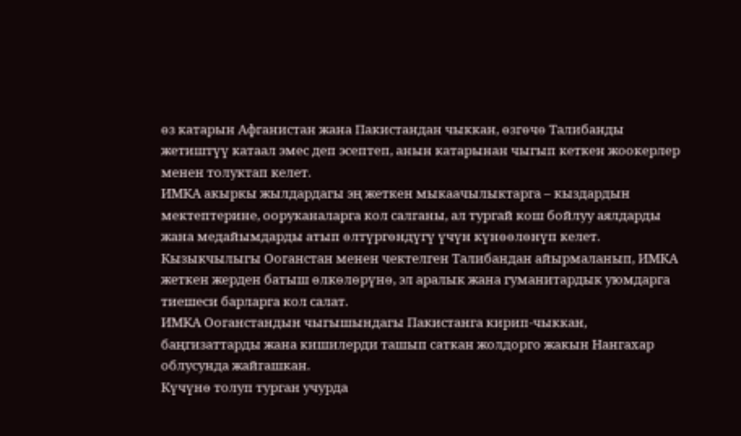өз катарын Афганистан жана Пакистандан чыккан, өзгөчө Талибанды жетиштүү катаал эмес деп эсептеп, анын катарынан чыгып кеткен жоокерлер менен толуктап келет.
ИМКА акыркы жылдардагы эң жеткен мыкаачылыктарга – кыздардын мектептерине, ооруканаларга кол салганы, ал тургай кош бойлуу аялдарды жана медайымдарды атып өлтүргөндүгү үчүн күнөөлөнүп келет.
Кызыкчылыгы Ооганстан менен чектелген Талибандан айырмаланып, ИМКА жеткен жерден батыш өлкөлөрүнө, эл аралык жана гуманитардык уюмдарга тиешеси барларга кол салат.
ИМКА Ооганстандын чыгышындагы Пакистанга кирип-чыккан, баңгизаттарды жана кишилерди ташып саткан жолдорго жакын Нангахар облусунда жайгашкан.
Күчүнө толуп турган учурда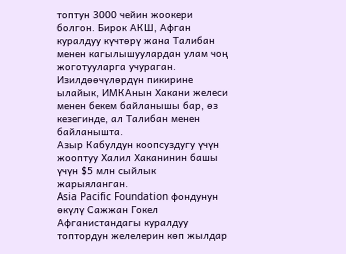топтун 3000 чейин жоокери болгон. Бирок АКШ, Афган куралдуу күчтөрү жана Талибан менен кагылышуулардан улам чоң жоготууларга учураган.
Изилдөөчүлөрдүн пикирине ылайык, ИМКАнын Хакани желеси менен бекем байланышы бар, өз кезегинде, ал Талибан менен байланышта.
Азыр Кабулдун коопсуздугу үчүн жооптуу Халил Хаканинин башы үчүн $5 млн сыйлык жарыяланган.
Asia Pacific Foundation фондунун өкүлү Сажжан Гокел Афганистандагы куралдуу топтордун желелерин көп жылдар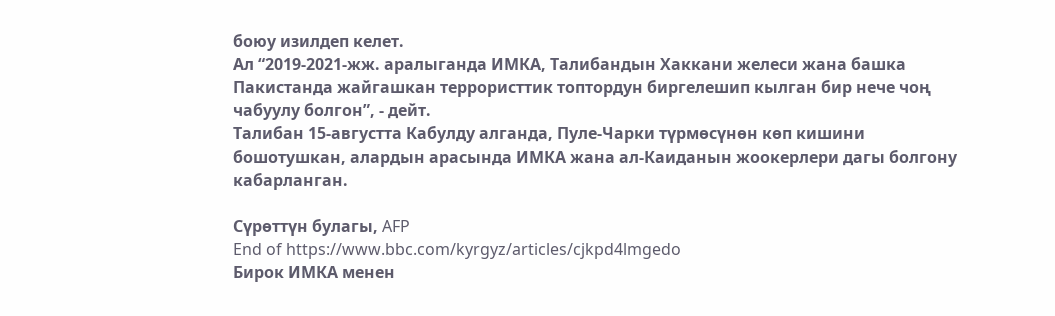боюу изилдеп келет.
Ал “2019-2021-жж. аралыганда ИМКА, Талибандын Хаккани желеси жана башка Пакистанда жайгашкан террористтик топтордун биргелешип кылган бир нече чоң чабуулу болгон”, - дейт.
Талибан 15-августта Кабулду алганда, Пуле-Чарки түрмөсүнөн көп кишини бошотушкан, алардын арасында ИМКА жана ал-Каиданын жоокерлери дагы болгону кабарланган.

Сүрөттүн булагы, AFP
End of https://www.bbc.com/kyrgyz/articles/cjkpd4lmgedo
Бирок ИМКА менен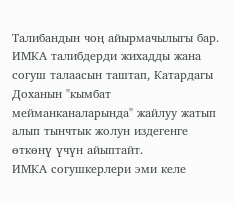Талибандын чоң айырмачылыгы бар. ИМКА талибдерди жихадды жана согуш талаасын таштап, Катардагы Доханын "кымбат мейманканаларында" жайлуу жатып алып тынчтык жолун издегенге өткөнү үчүн айыптайт.
ИМКА согушкерлери эми келе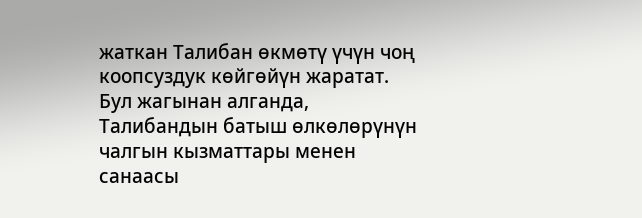жаткан Талибан өкмөтү үчүн чоң коопсуздук көйгөйүн жаратат. Бул жагынан алганда, Талибандын батыш өлкөлөрүнүн чалгын кызматтары менен санаасы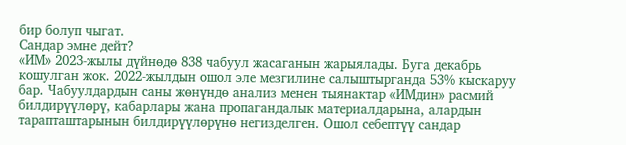бир болуп чыгат.
Сандар эмне дейт?
«ИМ» 2023-жылы дүйнөдө 838 чабуул жасаганын жарыялады. Буга декабрь кошулган жок. 2022-жылдын ошол эле мезгилине салыштырганда 53% кыскаруу бар. Чабуулдардын саны жөнүндө анализ менен тыянактар «ИМдин» расмий билдирүүлөрү, кабарлары жана пропагандалык материалдарына, алардын тарапташтарынын билдирүүлөрүнө негизделген. Ошол себептүү сандар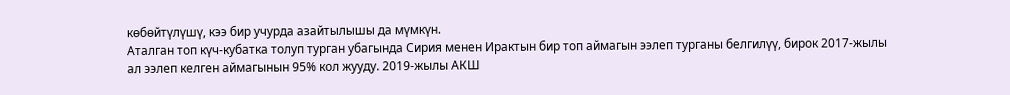көбөйтүлүшү, кээ бир учурда азайтылышы да мүмкүн.
Аталган топ күч-кубатка толуп турган убагында Сирия менен Ирактын бир топ аймагын ээлеп турганы белгилүү, бирок 2017-жылы ал ээлеп келген аймагынын 95% кол жууду. 2019-жылы АКШ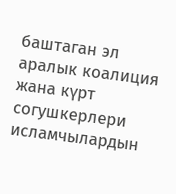баштаган эл аралык коалиция жана күрт согушкерлери исламчылардын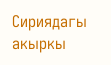Сириядагы акыркы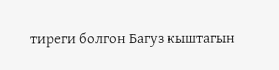тиреги болгон Багуз кыштагын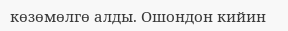көзөмөлгө алды. Ошондон кийин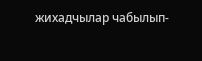жихадчылар чабылып-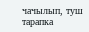чачылып, туш тарапка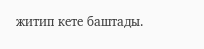житип кете баштады.